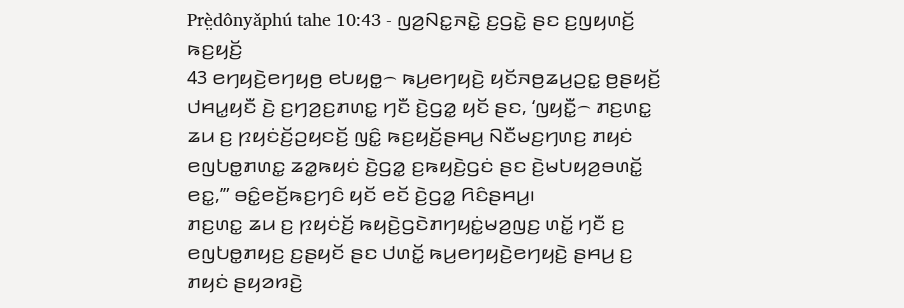Prè̤dônyǎphú tahe 10:43 - ꤜꤤ꤬ꤡꤢ꤭ꤏꤢꤧ꤭ ꤢ꤬ꤞꤢꤧ꤭ ꤔꤢ ꤢ꤬ꤜꤟꤛꤢꤩ꤬ ꤒꤢ꤬ꤟꤢꤩ꤬
43 ꤕꤚꤟꤢꤧ꤬ꤕꤚꤟꤥ꤬ ꤕꤝꤟꤥ꤭꤮ ꤒꤣ꤬ꤕꤚꤟꤢꤧ꤬ ꤟꤢꤩꤏꤥ꤬ꤘꤣ꤬ꤑꤢ꤭ ꤥ꤬ꤔꤟꤢꤩ꤬ ꤓꤌꤣ꤭ꤟꤢꤪ ꤢꤧ꤬ ꤢ꤬ꤚꤤ꤬ꤢ꤬ꤊꤛꤢ꤭ ꤚꤢꤪ ꤢꤧ꤬ꤞꤤ꤭ ꤟꤢꤩ ꤔꤢ, ‘ꤜꤟꤢꤪ꤭꤮ ꤊꤢ꤬ꤛꤢ꤭ ꤘꤣ ꤢ꤬ ꤐꤟꤢꤦꤢꤩ꤬ꤑꤟꤢꤢꤩ꤬ ꤜꤢꤨ꤭ ꤒꤢ꤬ꤟꤢꤩ꤬ꤔꤌꤣ꤬ ꤡꤢꤪꤗꤢ꤬ꤚꤛꤢ꤬ ꤊꤟꤢꤦ ꤕꤜꤝꤥ꤭ꤊꤛꤢ꤭ ꤘꤤ꤭ꤒꤟꤢꤦ ꤢꤧ꤬ꤞꤤ꤭ ꤢ꤬ꤒꤟꤢꤧ꤬ꤞꤢꤦ ꤔꤢ ꤢꤧ꤬ꤗꤝꤟꤤ꤬ꤋꤛꤢꤩ꤭ ꤕꤢ꤭,’” ꤋꤢꤨ꤭ꤕꤢꤩ꤬ꤒꤢ꤬ꤚꤢꤨ ꤟꤢꤩ ꤕꤢꤩ ꤢꤧ꤬ꤞꤤ꤭ ꤖꤢꤨꤔꤌꤣ꤬꤯
ꤊꤢ꤬ꤛꤢ꤭ ꤘꤣ ꤢ꤬ ꤐꤟꤢꤦꤢꤩ꤬ ꤒꤟꤢꤧ꤬ꤞꤢꤧꤊꤚꤟꤢꤦ꤭ꤗꤤ꤬ꤜꤢ꤬ ꤛꤢꤩ꤭ ꤚꤢꤪ ꤢ꤬ ꤕꤜꤝꤥ꤭ꤊꤟꤢ꤬ ꤢ꤬ꤔꤟꤢꤩ ꤔꤢ ꤓꤛꤢꤩ꤭ ꤒꤣ꤬ꤕꤚꤟꤢꤧ꤬ꤕꤚꤟꤢꤧ꤬ ꤔꤌꤣ꤬ ꤢ꤬ ꤊꤟꤢꤦ ꤔꤟꤤꤙꤢꤧ꤬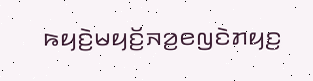ꤒꤟꤢꤧ꤬ꤗꤟꤢꤩ꤬ꤏꤤ꤬ꤕꤜꤢꤧꤊꤟꤢ꤬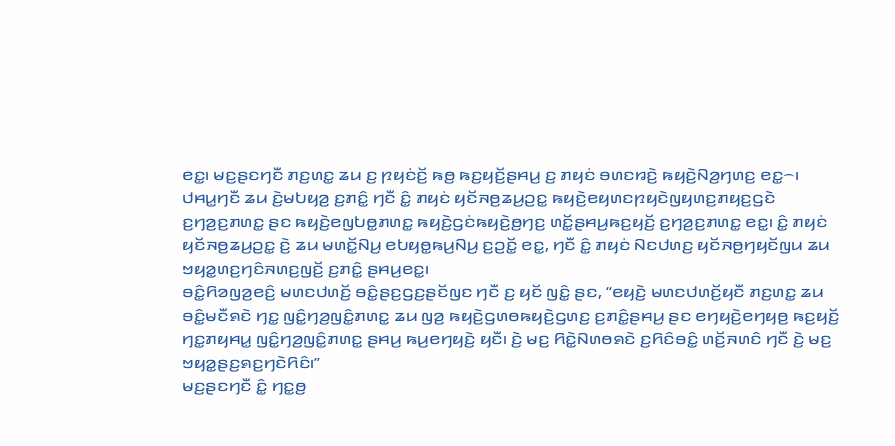ꤕꤢ꤭꤯ ꤗꤢ꤬ꤔꤢꤚꤢꤪ ꤊꤢ꤬ꤛꤢ꤭ ꤘꤣ ꤢ꤬ ꤐꤟꤢꤦꤢꤩ꤬ ꤒꤥ꤬ ꤒꤢ꤬ꤟꤢꤩ꤬ꤔꤌꤣ꤬ ꤢ꤬ ꤊꤟꤢꤦ ꤋꤛꤢꤙꤢꤧ꤬ ꤒꤟꤢꤧ꤬ꤡꤤ꤬ꤚꤛꤢ꤬ ꤕꤢ꤭꤮꤯
ꤓꤌꤣ꤭ꤚꤢꤪ ꤘꤣ ꤢꤧ꤬ꤗꤝꤟꤤ꤬ ꤢ꤬ꤊꤢꤨ꤭ ꤚꤢꤪ ꤢꤨ꤭ ꤊꤟꤢꤦ ꤟꤢꤩꤏꤥ꤬ꤘꤣ꤬ꤑꤢ꤭ ꤒꤟꤢꤧ꤬ꤕꤟꤛꤢꤐꤟꤢꤧꤜꤟꤛꤢ꤬ꤊꤟꤢ꤬ꤞꤢꤧ ꤢ꤬ꤚꤤ꤬ꤢ꤬ꤊꤛꤢ꤭ ꤔꤢ ꤒꤟꤢꤧ꤬ꤕꤜꤝꤥ꤭ꤊꤛꤢ꤭ ꤒꤟꤢꤧ꤬ꤞꤢꤦꤒꤟꤢꤧ꤬ꤥ꤬ꤚꤢ꤬ ꤛꤢꤩ꤭ꤔꤌꤣ꤬ꤒꤢ꤬ꤟꤢꤩ꤬ ꤢ꤬ꤚꤤ꤬ꤢ꤬ꤊꤛꤢ꤭ ꤕꤢ꤭꤯ ꤢꤨ꤭ ꤊꤟꤢꤦ ꤟꤢꤩꤏꤥ꤬ꤘꤣ꤬ꤑꤢ꤭ ꤢꤧ꤬ ꤘꤣ ꤗꤛꤢꤩ꤭ꤡꤣ꤬ ꤕꤝꤟꤥ꤭ꤒꤣ꤬ꤡꤣ꤬ ꤢ꤬ꤑꤢꤩ꤭ ꤕꤢ꤭, ꤚꤢꤪ ꤢꤨ꤭ ꤊꤟꤢꤦ ꤡꤢꤓꤛꤢ꤬ ꤟꤢꤩꤏꤥ꤬ꤚꤟꤢꤩꤜꤣ ꤘꤣ ꤠꤟꤤ꤭ꤛꤢ꤬ꤚꤢꤨꤏꤛꤢ꤬ꤜꤢꤩ꤬ ꤢ꤬ꤊꤢꤨ꤭ ꤔꤌꤣ꤬ꤕꤢ꤭꤯
ꤋꤢꤨ꤭ꤖꤤꤜꤤ꤬ꤕꤢꤨ꤬ ꤗꤛꤢꤓꤛꤢꤩ꤬ ꤋꤢꤨ꤭ꤔꤢ꤬ꤞꤢ꤬ꤔꤢꤩꤜꤢ ꤚꤢꤪ ꤢ꤬ ꤟꤢꤩ ꤜꤢꤨ꤭ ꤔꤢ, “ꤕꤟꤢꤧ꤬ ꤗꤛꤢꤓꤛꤢꤩ꤬ꤟꤢꤪ ꤊꤢ꤬ꤛꤢ꤭ ꤘꤣ ꤋꤢꤨ꤭ꤗꤢꤪꤎꤢꤧ ꤚꤢ꤭ ꤜꤢꤨ꤭ꤚꤤ꤬ꤜꤢꤨ꤭ꤊꤛꤢ꤭ ꤘꤣ ꤜꤤ꤬ ꤒꤟꤢꤧ꤬ꤞꤛꤥꤒꤟꤢꤧ꤬ꤞꤛꤢ꤬ ꤢ꤬ꤊꤢꤨ꤭ꤔꤌꤣ꤬ ꤔꤢ ꤕꤚꤟꤢꤧ꤬ꤕꤚꤟꤥ꤬ ꤒꤢ꤬ꤟꤢꤩ꤬ ꤚꤢ꤭ꤊꤟꤌꤣ꤭ ꤜꤢꤨ꤭ꤚꤤ꤬ꤜꤢꤨ꤭ꤊꤛꤢ꤭ ꤔꤌꤣ꤬ ꤒꤣ꤬ꤕꤚꤟꤢꤧ꤬ ꤟꤢꤪ꤯ ꤢꤧ꤬ ꤗꤢ꤬ ꤖꤢꤧ꤭ꤡꤛꤥꤎꤢꤧ ꤢ꤬ꤖꤢꤨꤋꤢꤨ꤭ ꤛꤢꤩ꤬ꤏꤛꤢꤨ ꤚꤢꤪ ꤢꤧ꤬ ꤗꤢ꤬ ꤠꤟꤤ꤭ꤔꤢ꤬ꤎꤢ꤬ꤚꤢꤧꤖꤢꤨ꤯”
ꤗꤢ꤬ꤔꤢꤚꤢꤪ ꤢꤨ꤭ ꤚꤢ꤭ꤥ꤬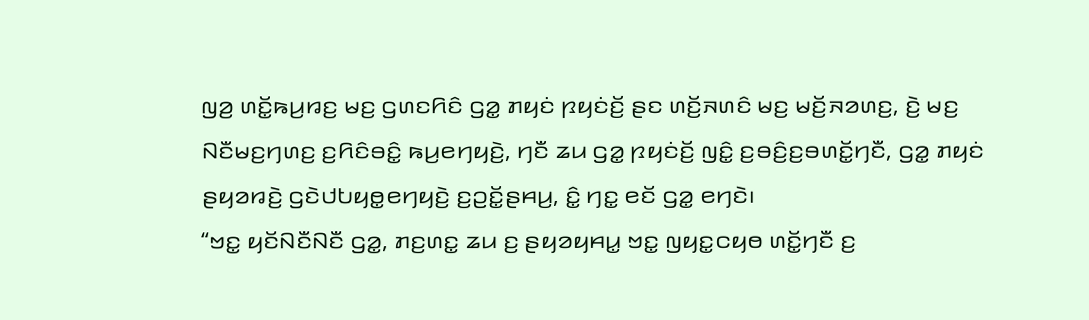ꤜꤤ꤬ ꤛꤢꤩ꤭ꤒꤣ꤬ꤙꤢ꤬ ꤗꤢ꤬ ꤞꤛꤢꤖꤢꤨ ꤞꤤ꤭ ꤊꤟꤢꤦ ꤐꤟꤢꤦꤢꤩ꤬ ꤔꤢ ꤛꤢꤩ꤬ꤏꤛꤢꤨ ꤗꤢ꤬ ꤗꤢꤩ꤬ꤏꤤꤛꤢ꤬, ꤢꤧ꤬ ꤗꤢ꤬ ꤡꤢꤪꤗꤢ꤬ꤚꤛꤢ꤬ ꤢ꤬ꤖꤢꤨꤋꤢꤨ꤭ ꤒꤣ꤬ꤕꤚꤟꤢꤧ꤬, ꤚꤢꤪ ꤘꤣ ꤞꤤ꤭ ꤐꤟꤢꤦꤢꤩ꤬ ꤜꤢꤨ꤭ ꤢ꤬ꤋꤢꤨ꤬ꤢ꤬ꤋꤛꤢꤩ꤭ꤚꤢꤪ, ꤞꤤ꤭ ꤊꤟꤢꤦ ꤔꤟꤤꤙꤢꤧ꤬ ꤞꤢꤧꤓꤝꤟꤥ꤭ꤕꤚꤟꤢꤧ꤬ ꤢ꤬ꤑꤢꤩ꤭ꤔꤌꤣ꤬, ꤢꤨ꤭ ꤚꤢ꤭ ꤕꤢꤩ ꤞꤤ꤭ ꤕꤚꤢꤧ꤯
“ꤠꤢ꤭ ꤟꤢꤩꤡꤢꤪꤡꤢꤪ ꤞꤤ꤭, ꤊꤢ꤬ꤛꤢ꤭ ꤘꤣ ꤢ꤬ ꤔꤟꤤꤟꤌꤣ꤭ ꤠꤢ꤭ ꤜꤟꤢ꤭ꤍꤟꤥ ꤛꤢꤩ꤭ꤚꤢꤪ ꤢ꤬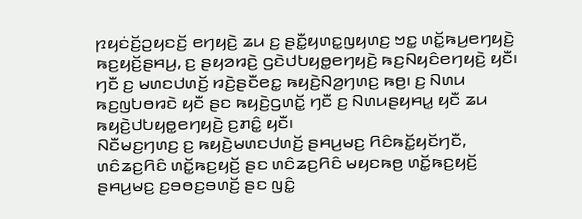ꤐꤟꤢꤦꤢꤩ꤬ꤑꤟꤢꤢꤩ꤬ ꤕꤚꤟꤢꤧ꤬ ꤘꤣ ꤢ꤬ ꤔꤢꤪ꤭ꤟꤛꤢ꤭ꤜꤟꤛꤢ꤬ ꤠꤢ꤭ ꤛꤢꤩ꤭ꤒꤣ꤬ꤕꤚꤟꤢꤧ꤬ ꤒꤢ꤬ꤟꤢꤩ꤬ꤔꤌꤣ꤬, ꤢ꤬ ꤔꤟꤤꤙꤢꤧ꤬ ꤞꤢꤧꤓꤝꤟꤥ꤭ꤕꤚꤟꤢꤧ꤬ ꤒꤢ꤬ꤡꤟꤢꤨꤕꤚꤟꤢꤧ꤬ ꤟꤢꤪ꤯ ꤚꤢꤪ ꤢ꤬ ꤗꤛꤢꤓꤛꤢꤩ꤬ ꤙꤢꤧ꤬ꤔꤢꤪꤕꤢ꤭ ꤒꤟꤢꤧ꤬ꤡꤤ꤬ꤚꤛꤢ꤬ ꤒꤥ꤬꤯ ꤢ꤬ ꤡꤛꤣ ꤒꤢ꤬ꤜꤝꤥꤙꤢꤧ ꤟꤢꤪ ꤔꤢ ꤒꤟꤢꤧ꤬ꤞꤛꤢꤩ꤭ ꤚꤢꤪ ꤢ꤬ ꤡꤛꤣꤔꤟꤌꤣ꤭ ꤟꤢꤪ ꤘꤣ ꤒꤟꤢꤧ꤬ꤓꤝꤟꤥ꤭ꤕꤚꤟꤢꤧ꤬ ꤢ꤬ꤊꤢꤨ꤭ ꤟꤢꤪ꤯
ꤡꤢꤪꤗꤢ꤬ꤚꤛꤢ꤬ ꤢ꤬ ꤒꤟꤢꤧ꤬ꤗꤛꤢꤓꤛꤢꤩ꤬ ꤔꤌꤣ꤬ꤗꤢ꤬ ꤖꤢꤨꤒꤢꤩ꤭ꤟꤢꤩꤚꤢꤪ, ꤛꤢꤨꤘꤢ꤬ꤖꤢꤨ ꤛꤢꤩ꤭ꤒꤢ꤬ꤟꤢꤩ꤬ ꤔꤢ ꤛꤢꤨꤘꤢ꤬ꤖꤢꤨ ꤗꤟꤢꤒꤥ꤬ ꤛꤢꤩ꤭ꤒꤢ꤬ꤟꤢꤩ꤬ ꤔꤌꤣ꤬ꤗꤢ꤬ ꤢ꤬ꤋꤥꤢ꤬ꤋꤛꤢꤩ꤬ ꤔꤢ ꤜꤢꤨ꤭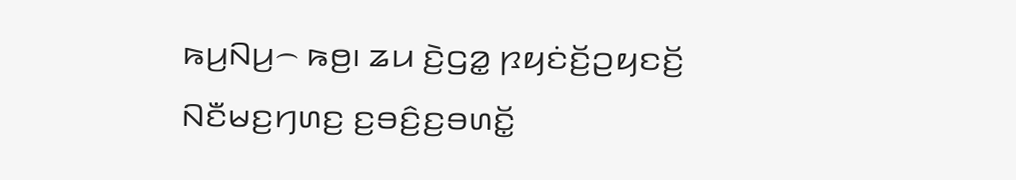ꤒꤣ꤬ꤡꤣ꤬꤮ ꤒꤥ꤬꤯ ꤘꤣ ꤢꤧ꤬ꤞꤤ꤭ ꤐꤟꤢꤦꤢꤩ꤬ꤑꤟꤢꤢꤩ꤬ ꤡꤢꤪꤗꤢ꤬ꤚꤛꤢ꤬ ꤢ꤬ꤋꤢꤨ꤬ꤢ꤬ꤋꤛꤢꤩ꤭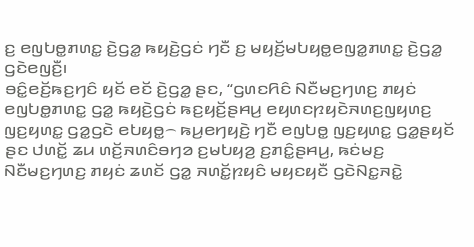ꤢ꤬ ꤕꤜꤝꤥ꤭ꤊꤛꤢ꤭ ꤢꤧ꤬ꤞꤤ꤭ ꤒꤟꤢꤧ꤬ꤞꤢꤦ ꤚꤢꤪ ꤢ꤬ ꤗꤟꤢꤩ꤬ꤗꤝꤟꤥ꤭ꤕꤜꤤ꤭ꤊꤛꤢ꤭ ꤢꤧ꤬ꤞꤤ꤭ ꤞꤢꤧꤕꤜꤢꤪ꤬꤯
ꤋꤢꤨ꤭ꤕꤢꤩ꤬ꤒꤢ꤬ꤚꤢꤨ ꤟꤢꤩ ꤕꤢꤩ ꤢꤧ꤬ꤞꤤ꤭ ꤔꤢ, “ꤞꤛꤢꤖꤢꤨ ꤡꤢꤪꤗꤢ꤬ꤚꤛꤢ꤬ ꤊꤟꤢꤦ ꤕꤜꤝꤥ꤭ꤊꤛꤢ꤭ ꤞꤤ꤭ ꤒꤟꤢꤧ꤬ꤞꤢꤦ ꤒꤢ꤬ꤟꤢꤩ꤬ꤔꤌꤣ꤬ ꤕꤟꤛꤢꤐꤟꤢꤧꤏꤛꤢ꤬ꤜꤟꤛꤢ꤬ ꤜꤢ꤬ꤟꤛꤢ꤭ ꤞꤤ꤭ꤞꤢꤧ ꤕꤝꤟꤥ꤭꤮ ꤒꤣ꤬ꤕꤚꤟꤢꤧ꤬ ꤚꤢꤪ ꤕꤜꤝꤥ꤭ ꤜꤢ꤬ꤟꤛꤢ꤭ ꤞꤤ꤭ꤔꤟꤢꤩ ꤔꤢ ꤓꤛꤢꤩ꤭ ꤘꤣ ꤛꤢꤩ꤬ꤏꤛꤢꤨꤋꤚꤤ ꤢ꤬ꤗꤝꤟꤤ꤬ ꤢ꤬ꤊꤢꤨ꤭ꤔꤌꤣ꤬, ꤒꤢꤦꤗꤢ꤬ ꤡꤢꤪꤗꤢ꤬ꤚꤛꤢ꤬ ꤊꤟꤢꤦ ꤘꤛꤢꤩ ꤞꤤ꤭ ꤏꤛꤢꤩ꤭ꤐꤟꤢꤨ ꤗꤟꤢꤟꤢꤪ ꤞꤢꤧꤡꤢ꤭ꤏꤢꤧ꤭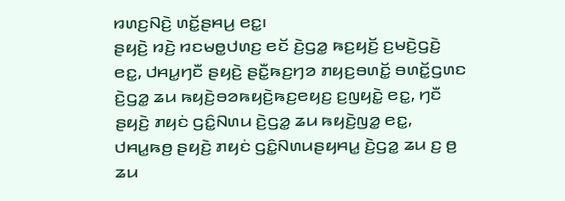ꤙꤛꤢ꤬ꤡꤢꤧ꤬ ꤛꤢꤩ꤭ꤔꤌꤣ꤬ ꤕꤢ꤭꤯
ꤔꤟꤢꤧ꤬ ꤙꤢꤧ꤬ ꤙꤢꤗꤥ꤭ꤓꤛꤢ꤬ ꤕꤢꤩ ꤢꤧ꤬ꤞꤤ꤭ ꤒꤢ꤬ꤟꤢꤩ꤬ ꤢ꤬ꤗꤢꤧ꤬ꤞꤢꤧ꤬ ꤕꤢ꤭, ꤓꤌꤣ꤭ꤚꤢꤪ ꤔꤟꤢꤧ꤬ ꤔꤢꤪ꤭ꤒꤢ꤬ꤚꤤ ꤊꤟꤢ꤬ꤋꤛꤢꤩ꤭ ꤋꤛꤢꤩ꤭ꤞꤛꤢ ꤢꤧ꤬ꤞꤤ꤭ ꤘꤣ ꤒꤟꤢꤧ꤬ꤋꤤꤒꤟꤢꤧ꤬ꤒꤢ꤬ꤕꤟꤢ꤬ ꤢ꤬ꤜꤟꤢꤧ꤭ ꤕꤢ꤭, ꤚꤢꤪ ꤔꤟꤢꤧ꤬ ꤊꤟꤢꤦ ꤞꤢꤨ꤭ꤡꤛꤣ ꤢꤧ꤬ꤞꤤ꤭ ꤘꤣ ꤒꤟꤢꤧ꤬ꤜꤤ꤭ ꤕꤢ꤭, ꤓꤌꤣ꤭ꤒꤥ꤬ ꤔꤟꤢꤧ꤬ ꤊꤟꤢꤦ ꤞꤢꤨ꤭ꤡꤛꤣꤔꤟꤌꤣ꤭ ꤢꤧ꤬ꤞꤤ꤭ ꤘꤣ ꤢ꤬ ꤥ꤬ ꤘꤣ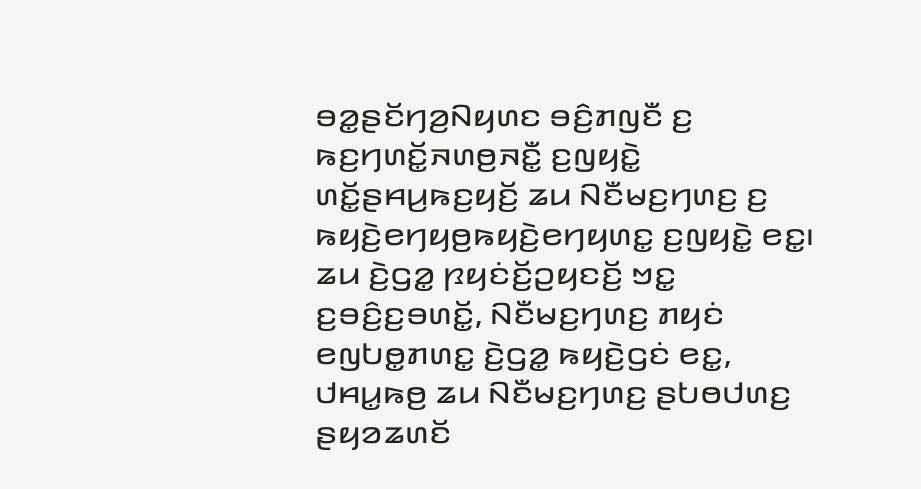ꤋꤤ꤭ꤔꤢꤩꤚꤤ꤬ꤡꤟꤛꤢ ꤋꤢꤨ꤬ꤊꤜꤢꤪ ꤢ꤬ ꤒꤢ꤬ꤚꤛꤢꤩ꤭ꤏꤛꤥ꤬ꤏꤢꤪ꤭ ꤢ꤬ꤜꤟꤢꤧ꤭ ꤛꤢꤩ꤭ꤔꤌꤣ꤬ꤒꤢ꤬ꤟꤢꤩ꤬ ꤘꤣ ꤡꤢꤪꤗꤢ꤬ꤚꤛꤢ꤬ ꤢ꤬ ꤒꤟꤢꤧ꤬ꤕꤚꤟꤥ꤬ꤒꤟꤢꤧ꤬ꤕꤚꤟꤛꤢ꤭ ꤢ꤬ꤜꤟꤢꤧ꤭ ꤕꤢ꤭꤯ ꤘꤣ ꤢꤧ꤬ꤞꤤ꤭ ꤐꤟꤢꤦꤢꤩ꤬ꤑꤟꤢꤢꤩ꤬ ꤠꤢ꤭ ꤢ꤬ꤋꤢꤨ꤬ꤢ꤬ꤋꤛꤢꤩ꤭, ꤡꤢꤪꤗꤢ꤬ꤚꤛꤢ꤬ ꤊꤟꤢꤦ ꤕꤜꤝꤥ꤭ꤊꤛꤢ꤭ ꤢꤧ꤬ꤞꤤ꤭ ꤒꤟꤢꤧ꤬ꤞꤢꤦ ꤕꤢ꤭, ꤓꤌꤣ꤭ꤒꤥ꤬ ꤘꤣ ꤡꤢꤪꤗꤢ꤬ꤚꤛꤢ꤬ ꤔꤝꤥꤓꤛꤢ꤬ ꤔꤟꤤꤘꤛꤢꤩ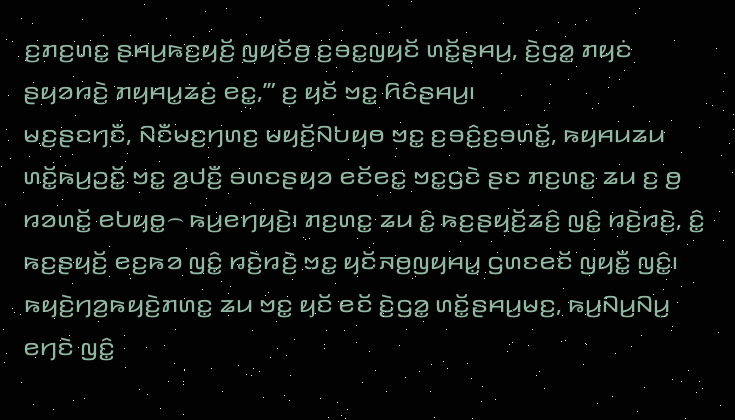ꤢ꤬ꤊꤢ꤬ꤛꤢ꤭ ꤔꤌꤣ꤬ꤒꤢ꤬ꤟꤢꤩ꤬ ꤜꤟꤢꤩꤥ꤬ ꤢ꤬ꤋꤢ꤭ꤜꤟꤢꤩ ꤛꤢꤩ꤭ꤔꤌꤣ꤬, ꤢꤧ꤬ꤞꤤ꤭ ꤊꤟꤢꤦ ꤔꤟꤤꤙꤢꤧ꤬ ꤊꤟꤌꤣ꤭ꤘꤢꤦ꤬ ꤕꤢ꤭,’” ꤢ꤬ ꤟꤢꤩ ꤠꤢ꤭ ꤖꤢꤨꤔꤌꤣ꤬꤯
ꤗꤢ꤬ꤔꤢꤚꤢꤪ, ꤡꤢꤪꤗꤢ꤬ꤚꤛꤢ꤬ ꤗꤟꤢꤩ꤬ꤡꤝꤟꤥ ꤠꤢ꤭ ꤢ꤬ꤋꤢꤨ꤬ꤢ꤬ꤋꤛꤢꤩ꤭, ꤒꤟꤌꤣꤘꤣ ꤛꤢꤩ꤭ꤒꤣ꤬ꤑꤢꤩ꤭ ꤠꤢ꤭ ꤤ꤬ꤓꤢꤪ꤬ ꤋꤛꤢꤔꤟꤤ ꤕꤢꤩꤕꤢ꤭ ꤠꤢ꤭ꤞꤢꤧ ꤔꤢ ꤊꤢ꤬ꤛꤢ꤭ ꤘꤣ ꤢ꤬ ꤥ꤬ ꤙꤤꤛꤢꤩ꤭ ꤕꤝꤟꤥ꤭꤮ ꤒꤣ꤬ꤕꤚꤟꤢꤧ꤬꤯ ꤊꤢ꤬ꤛꤢ꤭ ꤘꤣ ꤢꤨ꤭ ꤒꤢ꤬ꤔꤟꤢꤩ꤬ꤘꤢꤨ꤬ ꤜꤢꤨ꤭ ꤙꤢꤧ꤬ꤙꤢꤧ꤬, ꤢꤨ꤭ ꤒꤢ꤬ꤔꤟꤢꤩ꤬ ꤕꤢ꤬ꤒꤤ ꤜꤢꤨ꤭ ꤙꤢꤧ꤬ꤙꤢꤧ꤬ ꤠꤢ꤭ ꤟꤢꤩꤏꤥ꤬ꤜꤟꤌꤣ꤭ ꤞꤛꤢꤕꤢꤩ ꤜꤟꤢꤪ꤭ ꤜꤢꤨ꤭꤯ ꤒꤟꤢꤧ꤬ꤚꤤ꤬ꤒꤟꤢꤧ꤬ꤊꤛꤢ꤭ ꤘꤣ ꤠꤢ꤭ ꤟꤢꤩ ꤕꤢꤩ ꤢꤧ꤬ꤞꤤ꤭ ꤛꤢꤩ꤭ꤔꤌꤣ꤬ꤗꤢ꤬, ꤒꤣ꤬ꤡꤣ꤬ꤡꤣ꤬ ꤕꤚꤢꤧ ꤜꤢꤨ꤭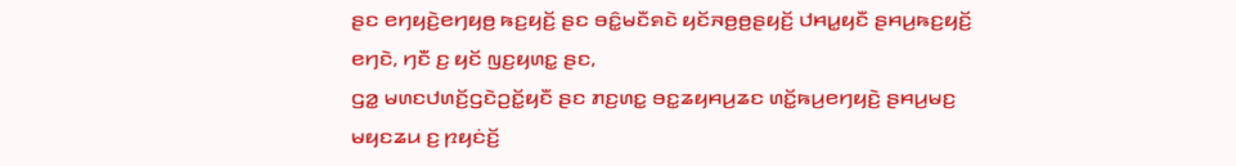ꤔꤢ ꤕꤚꤟꤢꤧ꤬ꤕꤚꤟꤥ꤬ ꤒꤢ꤬ꤟꤢꤩ꤬ ꤔꤢ ꤋꤢꤨ꤭ꤗꤢꤪꤎꤢꤧ ꤟꤢꤩꤏꤥ꤬ꤥ꤬ꤔꤟꤢꤩ꤬ ꤓꤌꤣ꤭ꤟꤢꤪ ꤔꤌꤣ꤬ꤒꤢ꤬ꤟꤢꤩ꤬ ꤕꤚꤢꤧ, ꤚꤢꤪ ꤢ꤬ ꤟꤢꤩ ꤜꤢ꤬ꤟꤛꤢ꤭ ꤔꤢ,
ꤞꤤ꤭ ꤗꤛꤢꤓꤛꤢꤩ꤬ꤞꤢꤧꤑꤢꤩ꤭ꤟꤢꤪ ꤔꤢ ꤊꤢ꤬ꤛꤢ꤭ ꤋꤢ꤭ꤘꤟꤌꤣ꤬ꤘꤢ ꤛꤢꤩ꤭ꤒꤣ꤬ꤕꤚꤟꤢꤧ꤬ ꤔꤌꤣ꤬ꤗꤢ꤬ ꤗꤟꤢꤘꤣ ꤢ꤬ ꤐꤟꤢꤦꤢꤩ꤬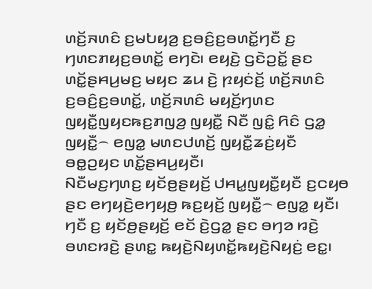ꤛꤢꤩ꤬ꤏꤛꤢꤨ ꤢ꤬ꤗꤝꤟꤤ꤬ ꤢ꤬ꤋꤢꤨ꤬ꤢ꤬ꤋꤛꤢꤩ꤭ꤚꤢꤪ ꤢ꤬ ꤚꤛꤢꤊꤟꤢ꤬ꤋꤛꤢꤩ꤭ ꤕꤚꤢꤧ꤯ ꤕꤟꤢꤧ꤬ ꤞꤢꤧꤑꤢꤩ꤭ ꤔꤢ ꤛꤢꤩ꤭ꤔꤌꤣ꤬ꤗꤢ꤬ ꤗꤟꤢ ꤘꤣ ꤢꤧ꤬ ꤐꤟꤢꤦꤢꤩ꤬ ꤛꤢꤩ꤬ꤏꤛꤢꤨ ꤢ꤬ꤋꤢꤨ꤬ꤢ꤬ꤋꤛꤢꤩ꤭, ꤛꤢꤩ꤬ꤏꤛꤢꤨ ꤗꤟꤢꤩ꤬ꤚꤛꤢ ꤜꤟꤢꤪ꤭ꤜꤟꤢꤒꤢ꤬ꤊꤜꤤ꤬ ꤜꤟꤢꤪ꤭ ꤡꤢꤪ ꤜꤢꤨ꤭ ꤖꤢꤨ ꤞꤤ꤭ ꤜꤟꤢꤪ꤭꤮ ꤕꤜꤤ꤭ ꤗꤛꤢꤓꤛꤢꤩ꤬ ꤜꤟꤢꤪ꤭ꤘꤢꤦ꤬ꤟꤢꤪ ꤋꤥ꤭ꤑꤟꤢ ꤛꤢꤩ꤭ꤔꤌꤣ꤬ꤟꤢꤪ꤯
ꤡꤢꤪꤗꤢ꤬ꤚꤛꤢ꤬ ꤟꤢꤩꤥ꤬ꤔꤟꤢꤩ꤬ ꤓꤌꤣ꤭ꤜꤟꤢꤪ꤭ꤟꤢꤪ ꤢ꤬ꤍꤟꤥ ꤔꤢ ꤕꤚꤟꤢꤧ꤬ꤕꤚꤟꤥ꤬ ꤒꤢ꤬ꤟꤢꤩ꤬ ꤜꤟꤢꤪ꤭꤮ ꤕꤜꤤ꤭ ꤟꤢꤪ꤯ ꤚꤢꤪ ꤢ꤬ ꤟꤢꤩꤥ꤬ꤔꤟꤢꤩ꤬ ꤕꤢꤩ ꤢꤧ꤬ꤞꤤ꤭ ꤔꤢ ꤋꤚꤤ ꤙꤢꤧ꤬ ꤋꤛꤢꤙꤢꤧ꤬ ꤔꤛꤢ꤭ ꤒꤟꤢꤧ꤬ꤡꤟꤛꤢꤩ꤭ꤒꤟꤢꤧ꤬ꤡꤟꤢꤦ꤬ ꤕꤢ꤭꤯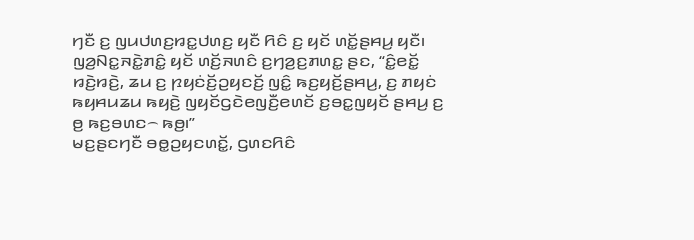ꤚꤢꤪ ꤢ꤬ ꤜꤣꤓꤛꤢ꤬ꤙꤢ꤭ꤓꤛꤢ꤬ ꤟꤢꤪ ꤖꤢꤨ ꤢ꤬ ꤟꤢꤩ ꤛꤢꤩ꤭ꤔꤌꤣ꤬ ꤟꤢꤪ꤯
ꤜꤤ꤬ꤡꤢ꤭ꤏꤢꤧ꤭ꤊꤢꤨ꤭ ꤟꤢꤩ ꤛꤢꤩ꤬ꤏꤛꤢꤨ ꤢ꤬ꤚꤤ꤬ꤢ꤬ꤊꤛꤢ꤭ ꤔꤢ, “ꤢꤨ꤭ꤕꤢꤩ꤭ ꤙꤢꤧ꤬ꤙꤢꤧ꤬, ꤘꤣ ꤢ꤬ ꤐꤟꤢꤦꤢꤩ꤬ꤑꤟꤢꤢꤩ꤬ ꤜꤢꤨ꤭ ꤒꤢ꤬ꤟꤢꤩ꤬ꤔꤌꤣ꤬, ꤢ꤬ ꤊꤟꤢꤦ ꤒꤟꤌꤣꤘꤣ ꤒꤟꤢꤧ꤬ ꤜꤟꤢꤩꤞꤢꤧꤕꤜꤢꤪ꤬ꤕꤛꤢꤩ ꤢ꤬ꤋꤢ꤭ꤜꤟꤢꤩ ꤔꤌꤣ꤬ ꤢ꤬ ꤥ꤬ ꤒꤢ꤬ꤋꤛꤢ꤮ ꤒꤥ꤬꤯”
ꤗꤢ꤬ꤔꤢꤚꤢꤪ ꤋꤥ꤭ꤑꤟꤢꤛꤢꤩ꤭, ꤞꤛꤢꤖꤢꤨ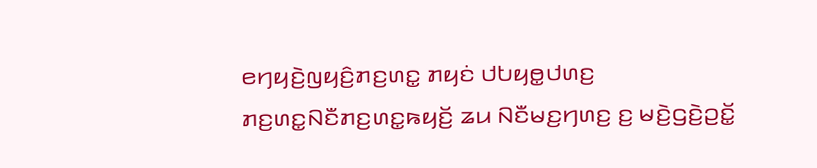ꤕꤚꤟꤢꤧ꤬ꤜꤟꤢꤨ꤬ꤊꤢ꤬ꤛꤢ꤭ ꤊꤟꤢꤦ ꤓꤝꤟꤥ꤭ꤓꤛꤢ꤬ ꤊꤢ꤬ꤛꤢ꤭ꤡꤢꤪꤊꤢ꤬ꤛꤢ꤭ꤒꤟꤢꤩ꤬ ꤘꤣ ꤡꤢꤪꤗꤢ꤬ꤚꤛꤢ꤬ ꤢ꤬ ꤗꤢꤧ꤬ꤞꤢꤧ꤬ꤑꤢꤩ꤭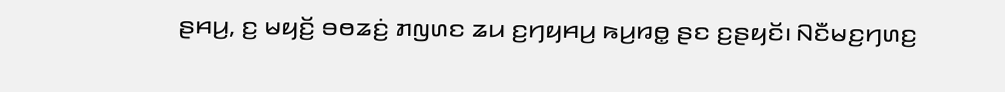ꤔꤌꤣ꤬, ꤢ꤬ ꤗꤟꤢꤩ꤬ ꤋꤥꤘꤢꤦ꤬ ꤊꤜꤛꤢ ꤘꤣ ꤢ꤬ꤚꤟꤌꤣ꤬ ꤒꤣ꤬ꤙꤥ꤭ ꤔꤢ ꤢ꤬ꤔꤟꤢꤩ꤯ ꤡꤢꤪꤗꤢ꤬ꤚꤛꤢ꤬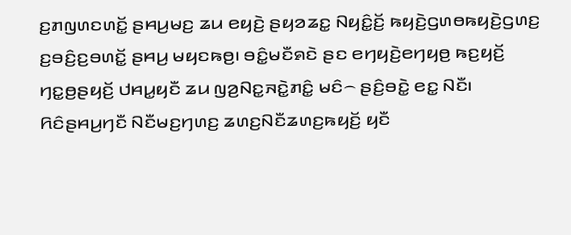ꤢ꤬ꤊꤜꤛꤢꤛꤢꤩ꤭ ꤔꤌꤣ꤬ꤗꤢ꤬ ꤘꤣ ꤕꤟꤢꤧ꤬ ꤔꤟꤤꤘꤢ꤭ ꤡꤟꤢꤨ꤭ꤢꤩ꤬ ꤒꤟꤢꤧ꤬ꤞꤛꤥꤒꤟꤢꤧ꤬ꤞꤛꤢ꤬ ꤢ꤬ꤋꤢꤨ꤬ꤢ꤬ꤋꤛꤢꤩ꤭ ꤔꤌꤣ꤬ ꤗꤟꤢꤒꤥ꤬꤯ ꤋꤢꤨ꤭ꤗꤢꤪꤎꤢꤧ ꤔꤢ ꤕꤚꤟꤢꤧ꤬ꤕꤚꤟꤥ꤬ ꤒꤢ꤬ꤟꤢꤩ꤬ ꤚꤢ꤭ꤥ꤬ꤔꤟꤢꤩ꤬ ꤓꤌꤣ꤭ꤟꤢꤪ ꤘꤣ ꤜꤤ꤬ꤡꤢ꤭ꤏꤢꤧ꤭ꤊꤢꤨ꤭ ꤗꤢꤨ꤮ ꤔꤢꤨ꤬ꤋꤢꤧ꤭ ꤕꤢ꤭ ꤡꤢꤪ꤯
ꤖꤢꤨꤔꤌꤣ꤬ꤚꤢꤪ ꤡꤢꤪꤗꤢ꤬ꤚꤛꤢ꤬ ꤘꤛꤢ꤬ꤡꤢꤪꤘꤛꤢ꤬ꤒꤟꤢꤩ꤬ ꤟꤢꤪ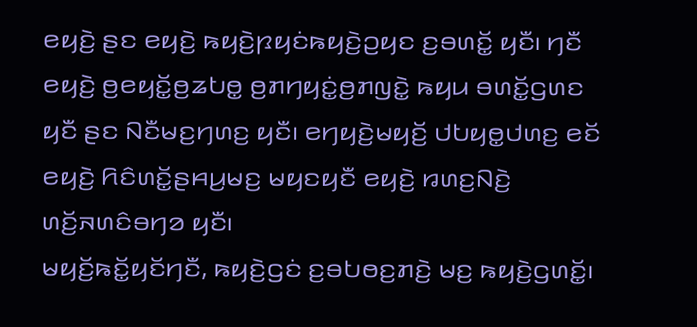ꤕꤟꤢꤧ꤬ ꤔꤢ ꤕꤟꤢꤧ꤬ ꤒꤟꤢꤧ꤬ꤐꤟꤢꤦꤒꤟꤢꤧ꤬ꤑꤟꤢ ꤢ꤬ꤋꤛꤢꤩ꤭ ꤟꤢꤪ꤯ ꤚꤢꤪ ꤕꤟꤢꤧ꤬ ꤥ꤬ꤕꤟꤢꤩ꤭ꤥ꤬ꤘꤝꤥ꤭ ꤥ꤬ꤊꤚꤟꤢꤦ꤭ꤥ꤬ꤊꤜꤢꤧ꤭ ꤒꤟꤣ ꤋꤛꤢꤩ꤭ꤞꤛꤢ ꤟꤢꤪ ꤔꤢ ꤡꤢꤪꤗꤢ꤬ꤚꤛꤢ꤬ ꤟꤢꤪ꤯ ꤕꤚꤟꤢꤧ꤬ꤗꤟꤢꤩ꤬ ꤓꤝꤟꤥ꤭ꤓꤛꤢ꤬ ꤕꤢꤩ ꤕꤟꤢꤧ꤬ ꤖꤢꤨꤛꤢꤩ꤭ꤔꤌꤣ꤬ꤗꤢ꤬ ꤗꤟꤢꤟꤢꤪ ꤕꤟꤢꤧ꤬ ꤙꤛꤢ꤬ꤡꤢꤧ꤬ ꤛꤢꤩ꤬ꤏꤛꤢꤨꤋꤚꤤ ꤟꤢꤪ꤯
ꤗꤟꤢꤩ꤬ꤒꤢꤩ꤭ꤟꤢꤩꤚꤢꤪ, ꤒꤟꤢꤧ꤬ꤞꤢꤦ ꤢ꤬ꤋꤝꤥꤢ꤬ꤊꤢꤧ꤬ ꤗꤢ꤬ ꤒꤟꤢꤧ꤬ꤞꤛꤢꤩ꤭꤯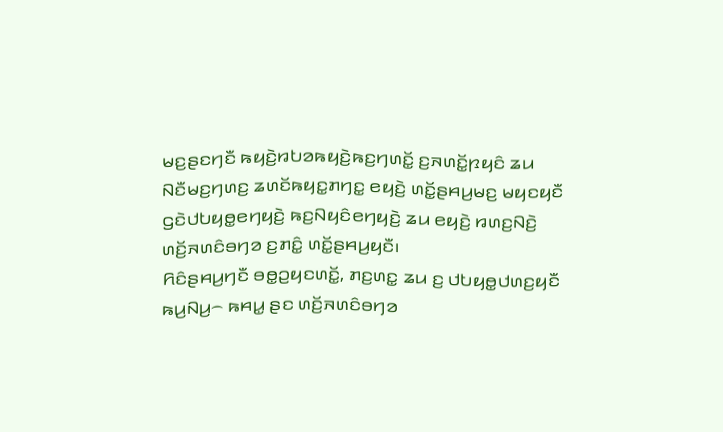ꤗꤢ꤬ꤔꤢꤚꤢꤪ ꤒꤟꤢꤧ꤬ꤙꤝꤤꤒꤟꤢꤧ꤬ꤒꤢ꤬ꤚꤛꤢꤩ꤭ ꤢ꤬ꤏꤛꤢꤩ꤭ꤐꤟꤢꤨ ꤘꤣ ꤡꤢꤪꤗꤢ꤬ꤚꤛꤢ꤬ ꤘꤛꤢꤩꤒꤟꤢ꤭ꤊꤚꤢ꤭ ꤕꤟꤢꤧ꤬ ꤛꤢꤩ꤭ꤔꤌꤣ꤬ꤗꤢ꤬ ꤗꤟꤢꤟꤢꤪ ꤞꤢꤧꤓꤝꤟꤥ꤭ꤕꤚꤟꤢꤧ꤬ ꤒꤢ꤬ꤡꤟꤢꤨꤕꤚꤟꤢꤧ꤬ ꤘꤣ ꤕꤟꤢꤧ꤬ ꤙꤛꤢ꤬ꤡꤢꤧ꤬ ꤛꤢꤩ꤬ꤏꤛꤢꤨꤋꤚꤤ ꤢ꤬ꤊꤢꤨ꤭ ꤛꤢꤩ꤭ꤔꤌꤣ꤬ꤟꤢꤪ꤯
ꤖꤢꤨꤔꤌꤣ꤬ꤚꤢꤪ ꤋꤥ꤭ꤑꤟꤢꤛꤢꤩ꤭, ꤊꤢ꤬ꤛꤢ꤭ ꤘꤣ ꤢ꤬ ꤓꤝꤟꤥ꤭ꤓꤛꤢ꤬ꤟꤢꤪ ꤒꤣ꤬ꤡꤣ꤬꤮ ꤒꤌꤣ꤭ ꤔꤢ ꤛꤢꤩ꤬ꤏꤛꤢꤨꤋꤚꤤ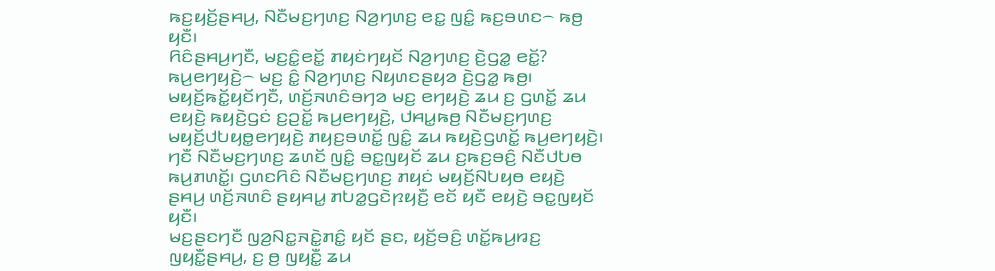ꤒꤢ꤬ꤟꤢꤩ꤬ꤔꤌꤣ꤬, ꤡꤢꤪꤗꤢ꤬ꤚꤛꤢ꤬ ꤡꤤ꤬ꤚꤛꤢ꤬ ꤕꤢ꤭ ꤜꤢꤨ꤭ ꤒꤢ꤬ꤋꤛꤢ꤮ ꤒꤥ꤬ ꤟꤢꤪ꤯
ꤖꤢꤨꤔꤌꤣ꤬ꤚꤢꤪ, ꤗꤢ꤬ꤢꤨ꤭ꤕꤢꤩ꤭ ꤊꤟꤢꤦꤚꤟꤢꤩ ꤡꤤ꤬ꤚꤛꤢ꤬ ꤢꤧ꤬ꤞꤤ꤭ ꤕꤢꤩ꤭? ꤒꤣ꤬ꤕꤚꤟꤢꤧ꤬꤮ ꤗꤢ꤬ ꤢꤨ꤭ ꤡꤤ꤬ꤚꤛꤢ꤬ ꤡꤟꤛꤢꤔꤟꤤ ꤢꤧ꤬ꤞꤤ꤭ ꤒꤥ꤬꤯ ꤗꤟꤢꤩ꤬ꤒꤢꤩ꤭ꤟꤢꤩꤚꤢꤪ, ꤛꤢꤩ꤬ꤏꤛꤢꤨꤋꤚꤤ ꤗꤢ꤬ ꤕꤚꤟꤢꤧ꤬ ꤘꤣ ꤢ꤬ ꤞꤛꤢꤩ꤭ ꤘꤣ ꤕꤟꤢꤧ꤬ ꤒꤟꤢꤧ꤬ꤞꤢꤦ ꤢ꤬ꤑꤢꤩ꤭ ꤒꤣ꤬ꤕꤚꤟꤢꤧ꤬, ꤓꤌꤣ꤭ꤒꤥ꤬ ꤡꤢꤪꤗꤢ꤬ꤚꤛꤢ꤬ ꤗꤟꤢꤩ꤬ꤓꤝꤟꤥ꤭ꤕꤚꤟꤢꤧ꤬ ꤊꤟꤢ꤬ꤋꤛꤢꤩ꤭ ꤜꤢꤨ꤭ ꤘꤣ ꤒꤟꤢꤧ꤬ꤞꤛꤢꤩ꤭ ꤒꤣ꤬ꤕꤚꤟꤢꤧ꤬꤯ ꤚꤢꤪ ꤡꤢꤪꤗꤢ꤬ꤚꤛꤢ꤬ ꤘꤛꤢꤩ ꤜꤢꤨ꤭ ꤋꤢ꤭ꤜꤟꤢꤩ ꤘꤣ ꤢ꤬ꤒꤢ꤬ꤋꤢꤨ꤬ ꤡꤢꤪꤓꤝꤥ ꤒꤣ꤬ꤊꤛꤢꤩ꤭꤯ ꤞꤛꤢꤖꤢꤨ ꤡꤢꤪꤗꤢ꤬ꤚꤛꤢ꤬ ꤊꤟꤢꤦ ꤗꤟꤢꤩ꤬ꤡꤝꤟꤥ ꤕꤟꤢꤧ꤬ ꤔꤌꤣ꤬ ꤛꤢꤩ꤬ꤏꤛꤢꤨ ꤔꤟꤌꤣ꤭ ꤊꤝꤤ꤭ꤞꤢꤧꤐꤟꤢꤪ꤬ ꤕꤢꤩ ꤟꤢꤪ ꤕꤟꤢꤧ꤬ ꤋꤢ꤭ꤜꤟꤢꤩ ꤟꤢꤪ꤯
ꤗꤢ꤬ꤔꤢꤚꤢꤪ ꤜꤤ꤬ꤡꤢ꤭ꤏꤢꤧ꤭ꤊꤢꤨ꤭ ꤟꤢꤩ ꤔꤢ, ꤟꤢꤩ꤬ꤋꤢꤨ꤬ ꤛꤢꤩ꤭ꤒꤣ꤬ꤙꤢ꤬ ꤜꤟꤢꤪ꤭ꤔꤌꤣ꤬, ꤢ꤬ ꤥ꤬ ꤜꤟꤢꤪ꤭ ꤘꤣ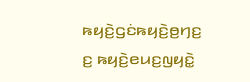ꤒꤟꤢꤧ꤬ꤞꤢꤦꤒꤟꤢꤧ꤬ꤥ꤬ꤚꤢ꤬ ꤢ꤬ ꤒꤟꤢꤧ꤬ꤕꤣꤢ꤬ꤜꤟꤢꤧ꤭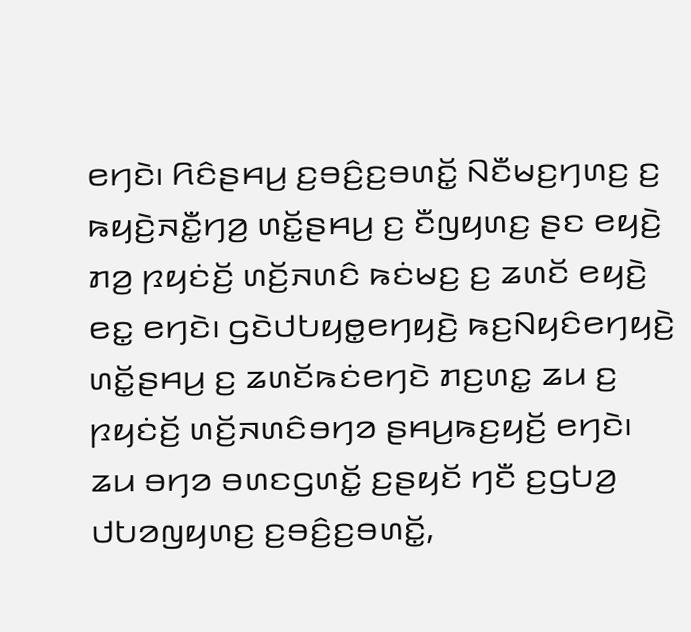ꤕꤚꤢꤧ꤯ ꤖꤢꤨꤔꤌꤣ꤬ ꤢ꤬ꤋꤢꤨ꤬ꤢ꤬ꤋꤛꤢꤩ꤭ ꤡꤢꤪꤗꤢ꤬ꤚꤛꤢ꤬ ꤢ꤬ ꤒꤟꤢꤧ꤬ꤏꤢꤪ꤭ꤚꤤ꤬ ꤛꤢꤩ꤭ꤔꤌꤣ꤬ ꤢ꤬ ꤢꤪꤜꤟꤛꤢ꤬ ꤔꤢ ꤕꤟꤢꤧ꤬ ꤊꤤ꤬ ꤐꤟꤢꤦꤢꤩ꤬ ꤛꤢꤩ꤬ꤏꤛꤢꤨ ꤒꤢꤦꤗꤢ꤬ ꤢ꤬ ꤘꤛꤢꤩ ꤕꤟꤢꤧ꤬ ꤕꤢ꤭ ꤕꤚꤢꤧ꤯ ꤞꤢꤧꤓꤝꤟꤥ꤭ꤕꤚꤟꤢꤧ꤬ ꤒꤢ꤬ꤡꤟꤢꤨꤕꤚꤟꤢꤧ꤬ ꤛꤢꤩ꤭ꤔꤌꤣ꤬ ꤢ꤬ ꤘꤛꤢꤩꤒꤢꤦꤕꤚꤢꤧ ꤊꤢ꤬ꤛꤢ꤭ ꤘꤣ ꤢ꤬ ꤐꤟꤢꤦꤢꤩ꤬ ꤛꤢꤩ꤬ꤏꤛꤢꤨꤋꤚꤤ ꤔꤌꤣ꤬ꤒꤢ꤬ꤟꤢꤩ꤬ ꤕꤚꤢꤧ꤯
ꤘꤣ ꤋꤚꤤ ꤋꤛꤢꤞꤛꤢꤩ꤭ ꤢ꤬ꤔꤟꤢꤩ ꤚꤢꤪ ꤢ꤬ꤞꤝꤤ꤬ ꤓꤝꤤꤜꤟꤛꤢ꤬ ꤢ꤬ꤋꤢꤨ꤬ꤢ꤬ꤋꤛꤢꤩ꤭,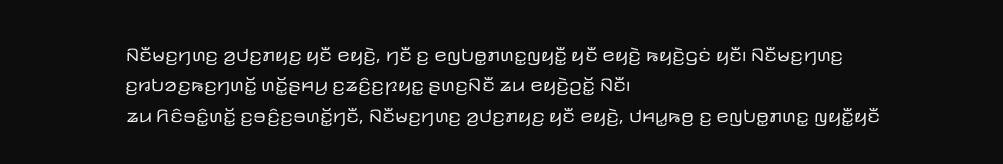ꤡꤢꤪꤗꤢ꤬ꤚꤛꤢ꤬ ꤤ꤬ꤓꤢ꤬ꤊꤟꤢ꤬ ꤟꤢꤪ ꤕꤟꤢꤧ꤬, ꤚꤢꤪ ꤢ꤬ ꤕꤜꤝꤥ꤭ꤊꤛꤢ꤭ꤜꤟꤢꤪ꤭ ꤟꤢꤪ ꤕꤟꤢꤧ꤬ ꤒꤟꤢꤧ꤬ꤞꤢꤦ ꤟꤢꤪ꤯ ꤡꤢꤪꤗꤢ꤬ꤚꤛꤢ꤬ ꤢ꤬ꤙꤝꤤꤢ꤬ꤒꤢ꤬ꤚꤛꤢꤩ꤭ ꤛꤢꤩ꤭ꤔꤌꤣ꤬ ꤢ꤬ꤘꤢꤨ꤬ꤢ꤬ꤐꤟꤢ꤭ ꤔꤛꤢ꤬ꤡꤢꤪ ꤘꤣ ꤕꤟꤢꤧ꤬ꤑꤢꤩ꤭ ꤡꤢꤪ꤯
ꤘꤣ ꤖꤢꤨꤋꤢꤨ꤭ꤛꤢꤩ꤭ ꤢ꤬ꤋꤢꤨ꤬ꤢ꤬ꤋꤛꤢꤩ꤭ꤚꤢꤪ, ꤡꤢꤪꤗꤢ꤬ꤚꤛꤢ꤬ ꤤ꤬ꤓꤢ꤬ꤊꤟꤢ꤬ ꤟꤢꤪ ꤕꤟꤢꤧ꤬, ꤓꤌꤣ꤭ꤒꤥ꤬ ꤢ꤬ ꤕꤜꤝꤥ꤭ꤊꤛꤢ꤭ ꤜꤟꤢꤪ꤭ꤟꤢꤪ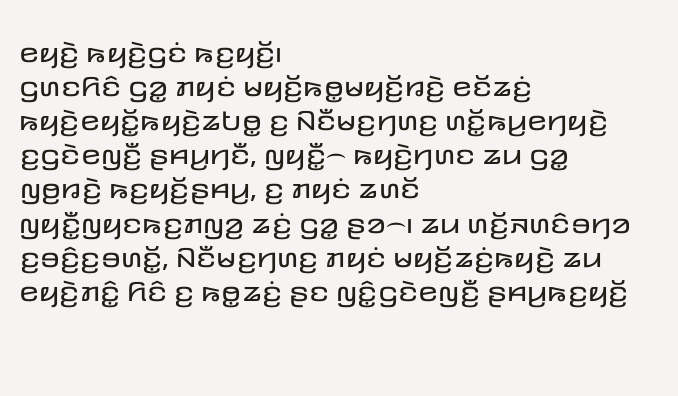ꤕꤟꤢꤧ꤬ ꤒꤟꤢꤧ꤬ꤞꤢꤦ ꤒꤢ꤬ꤟꤢꤩ꤬꤯
ꤞꤛꤢꤖꤢꤨ ꤞꤤ꤭ ꤊꤟꤢꤦ ꤗꤟꤢꤩ꤬ꤒꤥ꤭ꤗꤟꤢꤩ꤬ꤙꤢꤧ꤬ ꤕꤢꤩꤘꤢꤦ꤬ ꤒꤟꤢꤧ꤬ꤕꤟꤢꤩ꤭ꤒꤟꤢꤧ꤬ꤘꤝꤥ꤭ ꤢ꤬ ꤡꤢꤪꤗꤢ꤬ꤚꤛꤢ꤬ ꤛꤢꤩ꤭ꤒꤣ꤬ꤕꤚꤟꤢꤧ꤬ ꤢ꤬ꤞꤢꤧꤕꤜꤢꤪ꤬ ꤔꤌꤣ꤬ꤚꤢꤪ, ꤜꤟꤢꤪ꤭꤮ ꤒꤟꤢꤧ꤬ꤚꤛꤢ ꤘꤣ ꤞꤤ꤭ ꤜꤥ꤬ꤙꤢꤧ꤬ ꤒꤢ꤬ꤟꤢꤩ꤬ꤔꤌꤣ꤬, ꤢ꤬ ꤊꤟꤢꤦ ꤘꤛꤢꤩ ꤜꤟꤢꤪ꤭ꤜꤟꤢꤒꤢ꤬ꤊꤜꤤ꤬ ꤘꤢꤦ꤬ ꤞꤤ꤭ ꤔꤤ꤮꤯ ꤘꤣ ꤛꤢꤩ꤬ꤏꤛꤢꤨꤋꤚꤤ ꤢ꤬ꤋꤢꤨ꤬ꤢ꤬ꤋꤛꤢꤩ꤭, ꤡꤢꤪꤗꤢ꤬ꤚꤛꤢ꤬ ꤊꤟꤢꤦ ꤗꤟꤢꤩ꤬ꤘꤢꤦ꤬ꤒꤟꤢꤧ꤬ ꤘꤣ ꤕꤟꤢꤧ꤬ꤊꤢꤨ꤭ ꤖꤢꤨ ꤢ꤬ ꤒꤥ꤭ꤘꤢꤦ꤬ ꤔꤢ ꤜꤢꤨ꤭ꤞꤢꤧꤕꤜꤢꤪ꤬ ꤔꤌꤣ꤬ꤒꤢ꤬ꤟꤢꤩ꤬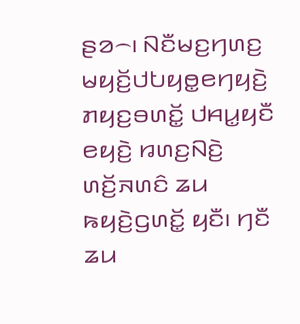ꤔꤤ꤮꤯ ꤡꤢꤪꤗꤢ꤬ꤚꤛꤢ꤬ ꤗꤟꤢꤩ꤬ꤓꤝꤟꤥ꤭ꤕꤚꤟꤢꤧ꤬ ꤊꤟꤢ꤬ꤋꤛꤢꤩ꤭ ꤓꤌꤣ꤭ꤟꤢꤪ ꤕꤟꤢꤧ꤬ ꤙꤛꤢ꤬ꤡꤢꤧ꤬ ꤛꤢꤩ꤬ꤏꤛꤢꤨ ꤘꤣ ꤒꤟꤢꤧ꤬ꤞꤛꤢꤩ꤭ ꤟꤢꤪ꤯ ꤚꤢꤪ ꤘꤣ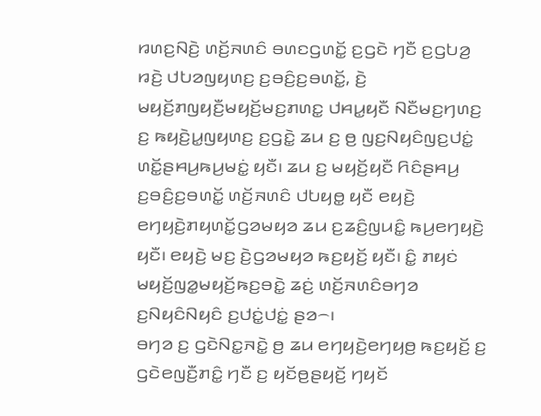ꤙꤛꤢ꤬ꤡꤢꤧ꤬ ꤛꤢꤩ꤬ꤏꤛꤢꤨ ꤋꤛꤢꤞꤛꤢꤩ꤭ ꤢ꤬ꤞꤢꤧ ꤚꤢꤪ ꤢ꤬ꤞꤝꤤ꤬ ꤙꤢꤧ꤬ ꤓꤝꤤꤜꤟꤛꤢ꤬ ꤢ꤬ꤋꤢꤨ꤬ꤢ꤬ꤋꤛꤢꤩ꤭, ꤢꤧ꤬ ꤗꤟꤢꤩ꤬ꤊꤜꤟꤢꤪ꤬ꤗꤟꤢꤩ꤬ꤗꤢ꤬ꤊꤛꤢ꤭ ꤓꤌꤣ꤭ꤟꤢꤪ ꤡꤢꤪꤗꤢ꤬ꤚꤛꤢ꤬ ꤢ꤬ ꤒꤟꤢꤧ꤬ꤣ꤭ꤜꤟꤛꤢ꤬ ꤢ꤬ꤞꤢꤧ꤭ ꤘꤣ ꤢ꤬ ꤥ꤬ ꤜꤢ꤬ꤡꤟꤢꤨꤜꤢ꤬ꤓꤢꤦ꤭ ꤛꤢꤩ꤭ꤔꤌꤣ꤬ꤒꤣ꤬ꤗꤢꤦ꤭ ꤟꤢꤪ꤯ ꤘꤣ ꤢ꤬ ꤗꤟꤢꤩ꤬ꤟꤢꤪ ꤖꤢꤨꤔꤌꤣ꤬ ꤢ꤬ꤋꤢꤨ꤬ꤢ꤬ꤋꤛꤢꤩ꤭ ꤛꤢꤩ꤬ꤏꤛꤢꤨ ꤓꤝꤟꤥ꤭ ꤟꤢꤪ ꤕꤟꤢꤧ꤬ ꤕꤚꤟꤢꤧ꤬ꤊꤟꤛꤢꤩ꤭ꤞꤤꤗꤟꤤ ꤘꤣ ꤢ꤬ꤘꤢꤨ꤬ꤜꤣꤢꤨ꤭ ꤒꤣ꤬ꤕꤚꤟꤢꤧ꤬ ꤟꤢꤪ꤯ ꤕꤟꤢꤧ꤬ ꤗꤢ꤬ ꤢꤧ꤬ꤞꤤꤗꤟꤤ ꤒꤢ꤬ꤟꤢꤩ꤬ ꤟꤢꤪ꤯ ꤢꤨ꤭ ꤊꤟꤢꤦ ꤗꤟꤢꤩ꤬ꤜꤤ꤭ꤗꤟꤢꤩ꤬ꤒꤢ꤬ꤋꤢꤧ꤭ ꤘꤢꤦ꤬ ꤛꤢꤩ꤬ꤏꤛꤢꤨꤋꤚꤤ ꤢ꤬ꤡꤟꤢꤨꤡꤟꤢꤨ ꤢ꤬ꤓꤢꤦ꤭ꤓꤢꤦ꤭ ꤔꤤ꤮꤯
ꤋꤚꤤ ꤢ꤬ ꤞꤢꤧꤡꤢ꤭ꤏꤢꤧ꤭ ꤥ꤬ ꤘꤣ ꤕꤚꤟꤢꤧ꤬ꤕꤚꤟꤥ꤬ ꤒꤢ꤬ꤟꤢꤩ꤬ ꤢ꤬ ꤞꤢꤧꤕꤜꤢꤪ꤬ꤊꤢꤨ꤭ ꤚꤢꤪ ꤢ꤬ ꤟꤢꤩꤥ꤬ꤔꤟꤢꤩ꤬ ꤚꤟꤢꤩ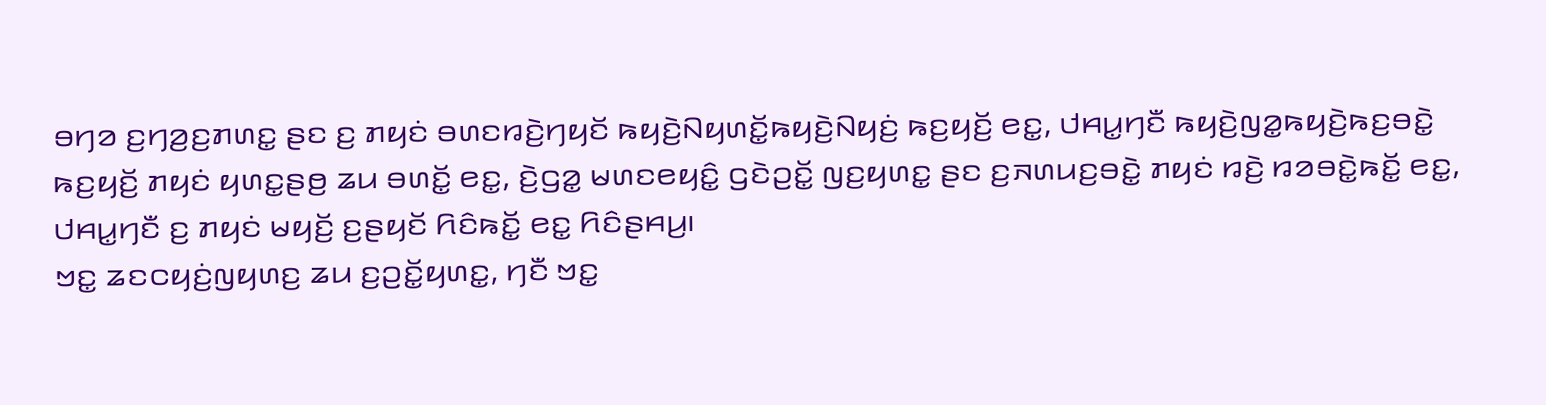ꤋꤚꤤ ꤢ꤬ꤚꤤ꤬ꤢ꤬ꤊꤛꤢ꤭ ꤔꤢ ꤢ꤬ ꤊꤟꤢꤦ ꤋꤛꤢꤙꤢꤧ꤬ꤚꤟꤢꤩ ꤒꤟꤢꤧ꤬ꤡꤟꤛꤢꤩ꤭ꤒꤟꤢꤧ꤬ꤡꤟꤢꤦ꤬ ꤒꤢ꤬ꤟꤢꤩ꤬ ꤕꤢ꤭, ꤓꤌꤣ꤭ꤚꤢꤪ ꤒꤟꤢꤧ꤬ꤜꤤ꤭ꤒꤟꤢꤧ꤬ꤒꤢ꤬ꤋꤢꤧ꤭ ꤒꤢ꤬ꤟꤢꤩ꤬ ꤊꤟꤢꤦ ꤟꤛꤢ꤭ꤔꤥ꤬ ꤘꤣ ꤋꤛꤢꤩ꤭ ꤕꤢ꤭, ꤢꤧ꤬ꤞꤤ꤭ ꤗꤛꤢꤕꤟꤢꤨ꤭ ꤞꤢꤧꤑꤢꤩ꤭ ꤜꤢ꤬ꤟꤛꤢ꤭ ꤔꤢ ꤢ꤬ꤏꤛꤣꤢ꤬ꤋꤢꤧ꤭ ꤊꤟꤢꤦ ꤙꤢꤧ꤬ ꤙꤤꤋꤢꤧ꤭ꤒꤢꤩ꤭ ꤕꤢ꤭, ꤓꤌꤣ꤭ꤚꤢꤪ ꤢ꤬ ꤊꤟꤢꤦ ꤗꤟꤢꤩ꤬ ꤢ꤬ꤔꤟꤢꤩ ꤖꤢꤨꤒꤢꤩ꤭ ꤕꤢ꤭ ꤖꤢꤨꤔꤌꤣ꤬꤯
ꤠꤢ꤭ ꤘꤢꤍꤟꤢꤦ꤬ꤜꤟꤛꤢ꤬ ꤘꤣ ꤢ꤬ꤑꤢꤩ꤭ꤟꤛꤢ꤭, ꤚꤢꤪ ꤠꤢ꤭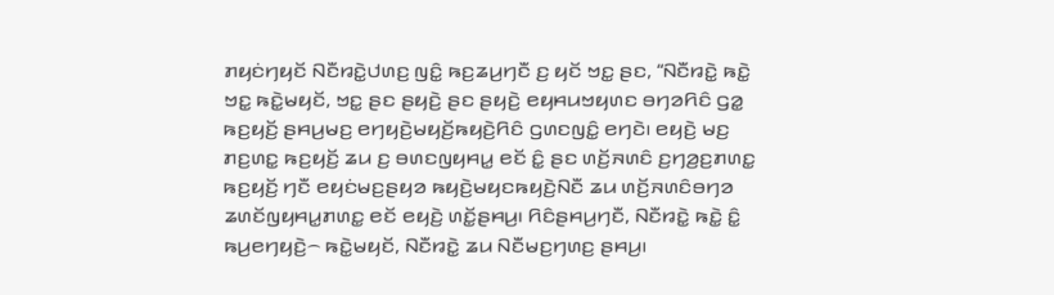ꤊꤟꤢꤦꤚꤟꤢꤩ ꤡꤢꤪꤙꤢꤧ꤭ꤓꤛꤢ꤬ ꤜꤢꤨ꤭ ꤒꤢ꤬ꤘꤣ꤬ꤚꤢꤪ ꤢ꤬ ꤟꤢꤩ ꤠꤢ꤭ ꤔꤢ, “ꤡꤢꤪꤙꤢꤧ꤭ ꤒꤢꤧ꤭ ꤠꤢ꤭ ꤒꤢꤧ꤭ꤗꤟꤢꤩ, ꤠꤢ꤭ ꤔꤢ ꤔꤟꤢꤧ꤬ ꤔꤢ ꤔꤟꤢꤧ꤬ ꤕꤟꤌꤣꤠꤟꤛꤢ ꤋꤚꤤꤖꤢꤨ ꤞꤤ꤭ ꤒꤢ꤬ꤟꤢꤩ꤬ ꤔꤌꤣ꤬ꤗꤢ꤬ ꤕꤚꤟꤢꤧ꤬ꤗꤟꤢꤩ꤬ꤒꤟꤢꤧ꤬ꤖꤢꤨ ꤞꤛꤢꤜꤢꤨ꤭ ꤕꤚꤢꤧ꤯ ꤕꤟꤢꤧ꤬ ꤗꤢ꤬ ꤊꤢ꤬ꤛꤢ꤭ ꤒꤢ꤬ꤟꤢꤩ꤬ ꤘꤣ ꤢ꤬ ꤋꤛꤢꤜꤟꤌꤣ꤭ ꤕꤢꤩ ꤢꤨ꤭ ꤔꤢ ꤛꤢꤩ꤬ꤏꤛꤢꤨ ꤢ꤬ꤚꤤ꤬ꤢ꤬ꤊꤛꤢ꤭ ꤒꤢ꤬ꤟꤢꤩ꤬ ꤚꤢꤪ ꤕꤟꤢꤦꤗꤢ꤬ꤔꤟꤤ ꤒꤟꤢꤧ꤬ꤗꤟꤢꤒꤟꤢꤧ꤬ꤡꤢꤪ ꤘꤣ ꤛꤢꤩ꤬ꤏꤛꤢꤨꤋꤚꤤ ꤘꤛꤢꤩꤜꤟꤌꤣ꤭ꤊꤛꤢ꤭ ꤕꤢꤩ ꤕꤟꤢꤧ꤬ ꤛꤢꤩ꤭ꤔꤌꤣ꤬꤯ ꤖꤢꤨꤔꤌꤣ꤬ꤚꤢꤪ, ꤡꤢꤪꤙꤢꤧ꤭ ꤒꤢꤧ꤭ ꤢꤨ꤭ ꤒꤣ꤬ꤕꤚꤟꤢꤧ꤬꤮ ꤒꤢꤧ꤭ꤗꤟꤢꤩ, ꤡꤢꤪꤙꤢꤧ꤭ ꤘꤣ ꤡꤢꤪꤗꤢ꤬ꤚꤛꤢ꤬ ꤔꤌꤣ꤬꤯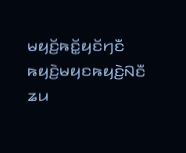ꤗꤟꤢꤩ꤬ꤒꤢꤩ꤭ꤟꤢꤩꤚꤢꤪ ꤒꤟꤢꤧ꤬ꤗꤟꤢꤒꤟꤢꤧ꤬ꤡꤢꤪ ꤘꤣ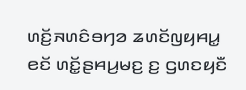ꤛꤢꤩ꤬ꤏꤛꤢꤨꤋꤚꤤ ꤘꤛꤢꤩꤜꤟꤌꤣ꤭ ꤕꤢꤩ ꤛꤢꤩ꤭ꤔꤌꤣ꤬ꤗꤢ꤬ ꤢ꤬ ꤞꤛꤢꤟꤢꤪ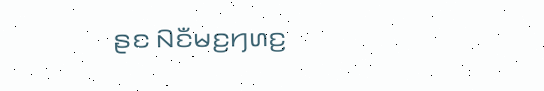ꤔꤢ ꤡꤢꤪꤗꤢ꤬ꤚꤛꤢ꤬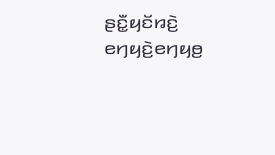ꤔꤢꤪ꤭ꤟꤢꤩꤙꤢꤧ꤬ ꤕꤚꤟꤢꤧ꤬ꤕꤚꤟꤥ꤬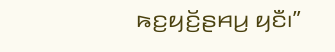ꤒꤢ꤬ꤟꤢꤩ꤬ꤔꤌꤣ꤬ ꤟꤢꤪ꤯”